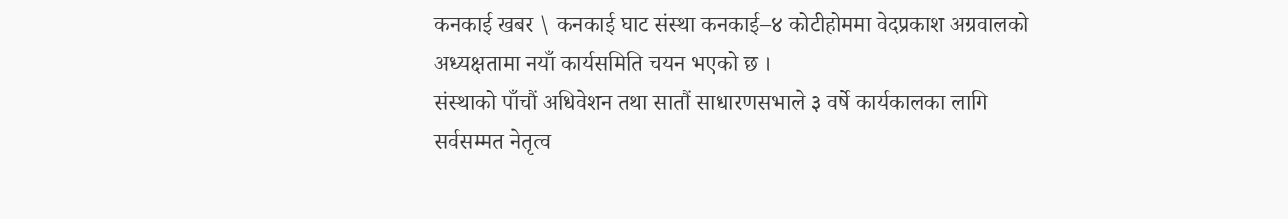कनकाई खबर \ कनकाई घाट संस्था कनकाई–४ कोटीहोममा वेदप्रकाश अग्रवालको अध्यक्षतामा नयाँ कार्यसमिति चयन भएको छ ।
संस्थाको पाँचौं अधिवेशन तथा सातौं साधारणसभाले ३ वर्षे कार्यकालका लागि सर्वसम्मत नेतृत्व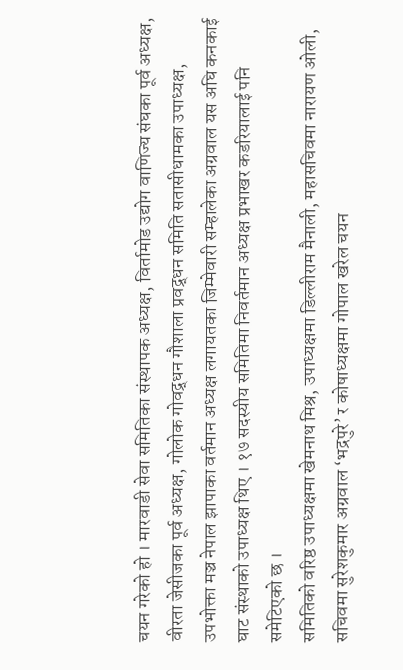चयन गरेको हो । मारवाडी सेवा समितिका संस्थापक अध्यक्ष, विर्तामोड उद्योग वाणिज्य संघका पूर्व अध्यक्ष, वीरता जेसीजका पूर्व अध्यक्ष, गोलोक गोवद्र्धन गौशाला प्रवद्र्धन समिति सतासीधामका उपाध्यक्ष, उपभोक्ता मञ्च नेपाल झापाका वर्तमान अध्यक्ष लगायतका जिम्मेवारी सम्हालेका अग्रवाल यस अघि कनकाई घाट संस्थाको उपाध्यक्ष थिए । १७ सदस्यीय समितिमा निवर्तमान अध्यक्ष प्रभाखर कडरियालाई पनि समेटिएको छ ।
समितिको वरिष्ठ उपाध्यक्षमा खेमनाथ मिश्र, उपाध्यक्षमा डिल्लीराम मैनाली, महासचिवमा नारायण ओली, सचिवमा सुरेशकुमार अग्रवाल ‘भद्रपुरे’ र कोषाध्यक्षमा गोपाल खरेल चयन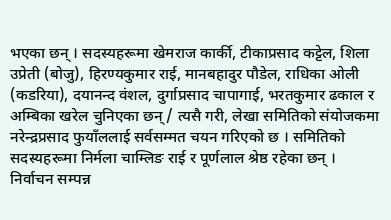भएका छन् । सदस्यहरूमा खेमराज कार्की, टीकाप्रसाद कट्टेल, शिला उप्रेती (बोजु), हिरण्यकुमार राई, मानबहादुर पौडेल, राधिका ओली (कडरिया), दयानन्द वंशल, दुर्गाप्रसाद चापागाई, भरतकुमार ढकाल र अम्बिका खरेल चुनिएका छन् / त्यसै गरी, लेखा समितिको संयोजकमा नरेन्द्रप्रसाद फुयाँललाई सर्वसम्मत चयन गरिएको छ । समितिको सदस्यहरूमा निर्मला चाम्लिङ राई र पूर्णलाल श्रेष्ठ रहेका छन् ।
निर्वाचन सम्पन्न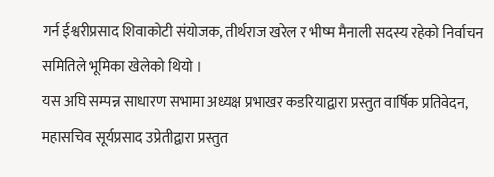गर्न ईश्वरीप्रसाद शिवाकोटी संयोजक, तीर्थराज खरेल र भीष्म मैनाली सदस्य रहेको निर्वाचन समितिले भूमिका खेलेको थियो ।
यस अघि सम्पन्न साधारण सभामा अध्यक्ष प्रभाखर कडरियाद्वारा प्रस्तुत वार्षिक प्रतिवेदन, महासचिव सूर्यप्रसाद उप्रेतीद्वारा प्रस्तुत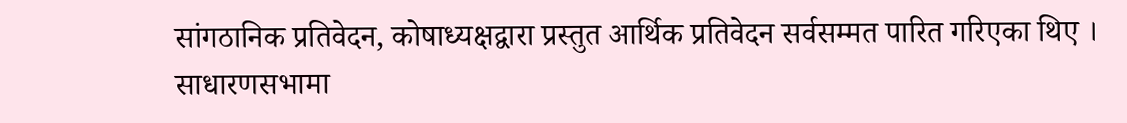सांगठानिक प्रतिवेदन, कोषाध्यक्षद्वारा प्रस्तुत आर्थिक प्रतिवेदन सर्वसम्मत पारित गरिएका थिए । साधारणसभामा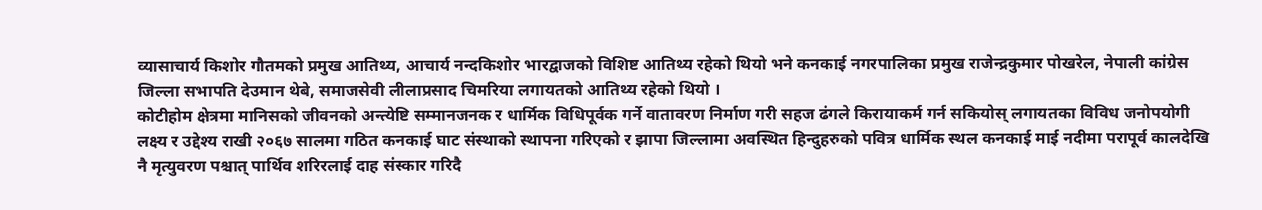व्यासाचार्य किशोर गौतमको प्रमुख आतिथ्य, आचार्य नन्दकिशोर भारद्वाजको विशिष्ट आतिथ्य रहेको थियो भने कनकाई नगरपालिका प्रमुख राजेन्द्रकुमार पोखरेल, नेपाली कांग्रेस जिल्ला सभापति देउमान थेबे, समाजसेवी लीलाप्रसाद चिमरिया लगायतको आतिथ्य रहेको थियो ।
कोटीहोम क्षेत्रमा मानिसको जीवनको अन्त्येष्टि सम्मानजनक र धार्मिक विधिपूर्वक गर्ने वातावरण निर्माण गरी सहज ढंगले किरायाकर्म गर्न सकियोस् लगायतका विविध जनोपयोगी लक्ष्य र उद्देश्य राखी २०६७ सालमा गठित कनकाई घाट संस्थाको स्थापना गरिएको र झापा जिल्लामा अवस्थित हिन्दुहरुको पवित्र धार्मिक स्थल कनकाई माई नदीमा परापूर्व कालदेखि नै मृत्युवरण पश्चात् पार्थिव शरिरलाई दाह संस्कार गरिदै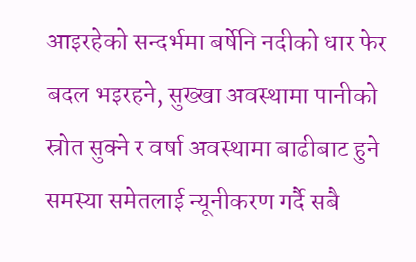आइरहेको सन्दर्भमा बर्षेनि नदीको धार फेर बदल भइरहने, सुख्खा अवस्थामा पानीको स्रोत सुक्ने र वर्षा अवस्थामा बाढीबाट हुने समस्या समेतलाई न्यूनीकरण गर्दै सबै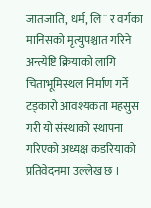जातजाति, धर्म, लि¨ र वर्गका मानिसको मृत्युपश्चात गरिने अन्त्येष्टि क्रियाको लागि चिताभूमिस्थल निर्माण गर्ने टड्कारो आवश्यकता महसुस गरी यो संस्थाको स्थापना गरिएको अध्यक्ष कडरियाको प्रतिवेदनमा उल्लेख छ ।